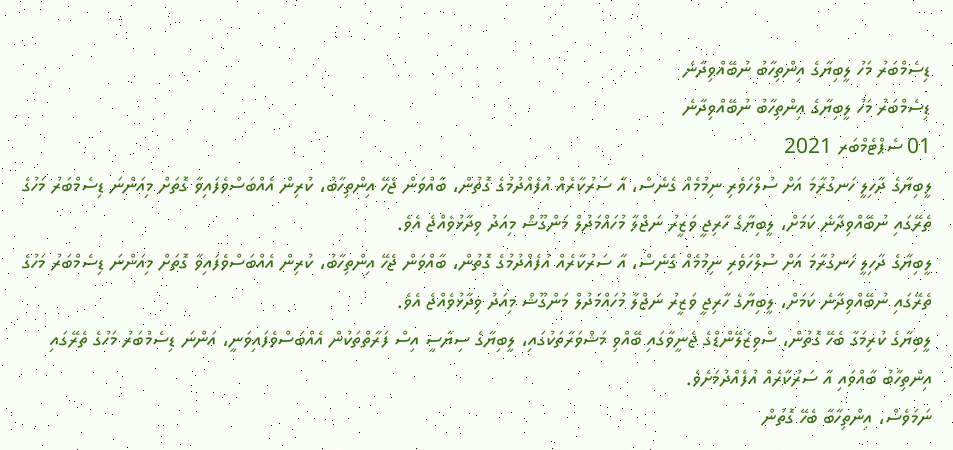ޑިސެމްބަރު މަހު ލީބިޔާގެ އިންތިހާބު ނުބޭއްވިދާނެ
ޑިސެމްބަރު މަހު ލީބިޔާގެ އިންތިހާބު ނުބޭއްވިދާނެ
01 ސެޕްޓެމްބަރ 2021
ލީބިޔާގެ ދާހިލީ ހަނގުރާމަ އަށް ސުލްހަވެރި ނިމުމެއް ގެނެސް، އާ ސަރުކާރެއް އުފެއްދުމުގެ ގޮތުން، ބާއްވަން ޖެހޭ އިންތިހާބު، ކުރިން އެއްބަސްވެފައިވާ ގޮތަށް މިއަންނަ ޑިސެމްބަރު މަހުގެ ތެރޭގައި ނުބޭއްވިދާނެ ކަމަށް، ލީބިޔާގެ ހާރިޖީ ވަޒީރު ނަޖްލާ މުހައްމަދުލް މަންގޫޝް މިއަދު ވިދާޅުވެއްޖެ އެވެ.
ލީބިޔާގެ ދާހިލީ ހަނގުރާމަ އަށް ސުލްހަވެރި ނިމުމެއް ގެނެސް، އާ ސަރުކާރެއް އުފެއްދުމުގެ ގޮތުން، ބާއްވަން ޖެހޭ އިންތިހާބު، ކުރިން އެއްބަސްވެފައިވާ ގޮތަށް މިއަންނަ ޑިސެމްބަރު މަހުގެ ތެރޭގައި ނުބޭއްވިދާނެ ކަމަށް، ލީބިޔާގެ ހާރިޖީ ވަޒީރު ނަޖްލާ މުހައްމަދުލް މަންގޫޝް މިއަދު ވިދާޅުވެއްޖެ އެވެ.
ލީބިޔާގެ ކުރިމަގާ ބެހޭ ގޮތުން، ސްވިޒަލޭންޑްގެ ޖެނީވާގައި ބޭއްވި މަޝްވަރާތަކުގައި، ލީބިޔާގެ ސިޔާސީ އިސް ފަރާތްތަކުން އެއްބަސްވެފައިވަނީ، އަންނަ ޑިސެމްބަރު މަހުގެ ތެރޭގައި އިންތިހާބު ބާއްވައި އާ ސަރުކާރެއް އުފެއްދުމަށެވެ.
ނަމަވެސް، އިންތިހާބާ ބެހޭ ގޮތުން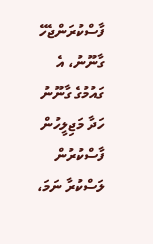ފާސްކުރަންޖެހޭ ގާނޫނު، އެ ގައުމުގެ ގާނޫނު ހަދާ މަޖިލީހުން ފާސްކުރުން ލަސްކުރާ ނަމަ،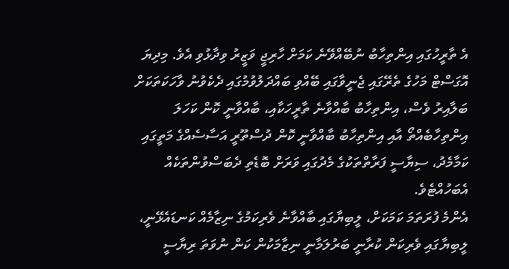އެ ތާރީހުގައި އިންތިހާބު ނުބޭއްވޭނެ ކަމަށް ހާރިޖީ ވަޒީރު ވިދާޅުވި އެވެ. މިދިޔަ އޮގަސްޓް މަހުގެ ތެރޭގައި ޖެނީވާގައި ބޭއްވި ބައްދަލުވުމުގައި ދެކެވުނު ވާހަކަތަކަށް ބަލާއިރު ވެސް، އިންތިހާބު ބާއްވާނެ ތާރީހަކާއި، ބާއްވާނީ ކޮން ކަހަލަ އިންތިހާބެއްތޯ އާއި އިންތިހާބު ބާއްވާނީ ކޮން ދުސްތޫރީ އަސާސެއްގެ މަތީގައި ކަމާމެދު، ސިޔާސީ ފަރާތްތަކުގެ މެދުގައި ވަރަށް ބޮޑެތި ދެބަސްވުންތަކެއް އެބަހުއްޓެވެ.
އެންމެ ފުރަތަމަ ކަމަކަށް، ލީބިޔާގައި ބާއްވާނެ ވެރިކަމުގެ ނިޒާމެއް ކަނޑައެޅޭނީ، ލީބިޔާގައި ވެރިކަން ކުރާނީ ބަރުލަމާނީ ނިޒާމަކުން ކަން ނުވަތަ ރިޔާސީ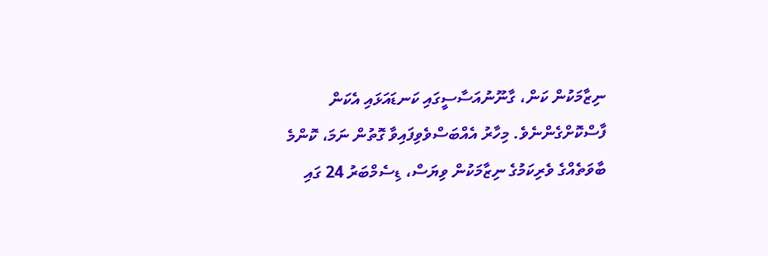ނިޒާމަކުން ކަން، ގާނޫނުއަސާސީގައި ކަނޑައަޅައި އެކަން ފާސްކޮށްގެންނެވެ. މިހާރު އެއްބަސްވެވިފައިވާ ގޮތުން ނަމަ، ކޮންމެ ބާވަތެއްގެ ވެރިކަމުގެ ނިޒާމަކުން ވިޔަސް، ޑިސެމްބަރު 24 ގައި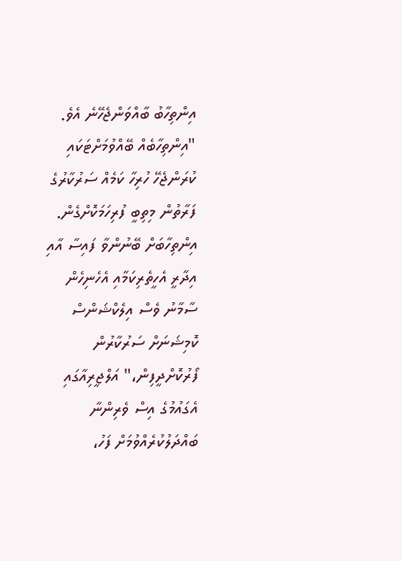އިންތިހާބު ބާއްވަންޖެހޭނެ އެވެ.
"އިންތިހާބެއް ބޭއްވުމަށްޓަކައި ކުރަންޖެހޭ ހުރިހާ ކަމެއް ސަރުކާރުގެ ފަރާތުން މިތިބީ ފުރިހަމަކޮށްގެން. އިންތިހާބަށް ބޭނުންވާ ފައިސާ އާއި އިދާރީ އެހީތެރިކަމާއި އެހެނިހެން ސާމާނު ވެސް އިލެކްޝަންސް ކޮމިޝަނަށް ސަރުކާރުން ފޯރުކޮށްދީފިން،" އަލްޖީރިއާގައި އެގައުމުގެ އިސް ވެރިންނާ ބައްދަލުކުރެއްވުމަށް ފަހު،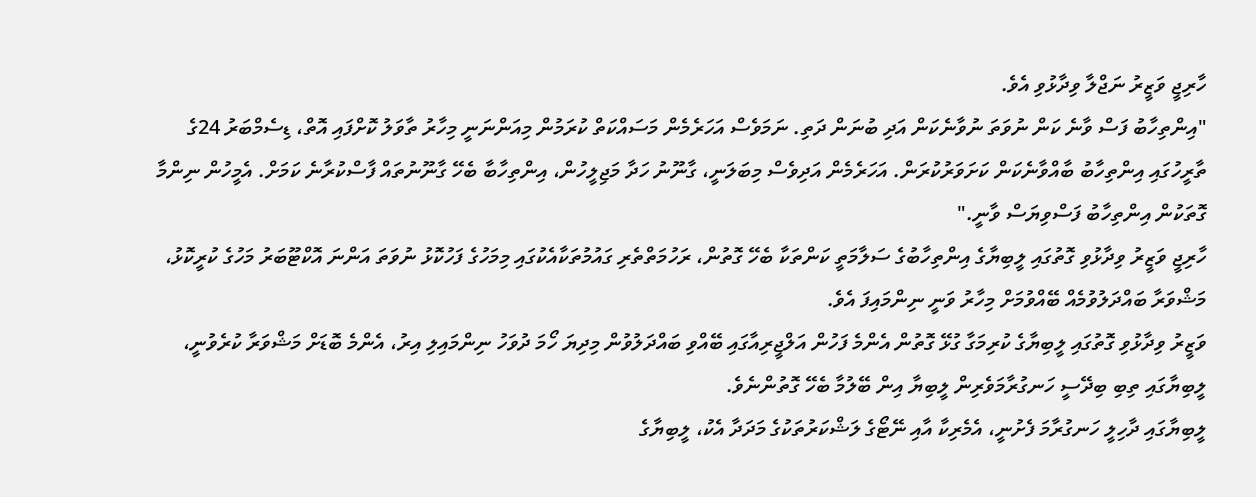ހާރިޖީ ވަޒީރު ނަޖްލާ ވިދާޅުވި އެވެ.
"އިންތިހާބު ފަސް ވާނެ ކަން ނުވަތަ ނުވާނެކަން އަދި ބުނަން ދަތި. ނަމަވެސް އަހަރެމެން މަސައްކަތް ކުރަމުން މިއަންނަނީ މިހާރު ތާވަލު ކޮށްފައި އޮތް، ޑިސެމްބަރު 24ގެ ތާރީހުގައި އިންތިހާބު ބާއްވާނެކަން ކަށަވަރުކުރަން. އަހަރެމެން އަދިވެސް މިބަލަނީ، ގާނޫނު ހަދާ މަޖިލީހުން، އިންތިހާބާ ބެހޭ ގާނޫނުތައް ފާސްކުރާނެ ކަމަށް. އެމީހުން ނިންމާ ގޮތަކުން އިންތިހާބު ފަސްވިޔަސް ވާނީ."
ހާރިޖީ ވަޒީރު ވިދާޅުވި ގޮތުގައި ލީބިޔާގެ އިންތިހާބުގެ ސަލާމަތީ ކަންތަކާ ބެހޭ ގޮތުން، ރަހުމަތްތެރި ގައުމުތަކާއެކުގައި މިމަހުގެ ފަހުކޮޅު ނުވަތަ އަންނަ އޮކްޓޫބަރު މަހުގެ ކުރީކޮޅު، މަޝްވަރާ ބައްދަލުވުމެއް ބޭއްވުމަށް މިހާރު ވަނީ ނިންމައިފަ އެވެ.
ވަޒީރު ވިދާޅުވި ގޮތުގައި ލީބިޔާގެ ކުރިމަގާ ގުޅޭ ގޮތުން އެންމެ ފަހުން އަލްޖީރިއާގައި ބޭއްވި ބައްދަލުވުން މިދިޔަ ހޯމަ ދުވަހު ނިންމައިލި އިރު، އެންމެ ބޮޑަށް މަޝްވަރާ ކުރެވުނީ، ލީބިޔާގައި ތިބި ބިދޭސީ ހަނގުރާމަވެރިން ލީބިޔާ އިން ބޭލުމާ ބެހޭ ގޮތުންނެވެ.
ލީބިޔާގައި ދާހިލީ ހަނގުރާމަ ފެށުނީ، އެމެރިކާ އާއި ނޭޓޯގެ ލަޝްކަރުތަކުގެ މަދަދާ އެކު، ލީބިޔާގެ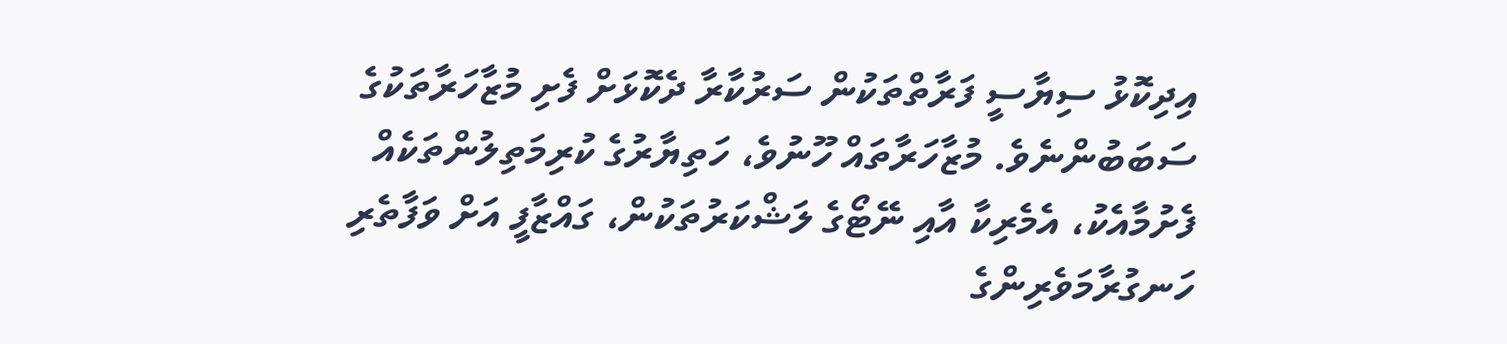އިދިކޮޅު ސިޔާސީ ފަރާތްތަކުން ސަރުކާރާ ދެކޮޅަށް ފެށި މުޒާހަރާތަކުގެ ސަބަބުންނެވެ. މުޒާހަރާތައް ހޫނުވެ، ހަތިޔާރުގެ ކުރިމަތިލުންތަކެއް ފެށުމާއެކު، އެމެރިކާ އާއި ނޭޓޯގެ ލަޝްކަރުތަކުން، ގައްޒާފީ އަށް ވަފާތެރި ހަނގުރާމަވެރިންގެ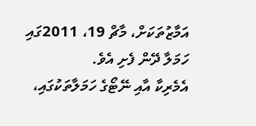އަމާޒުތަކަށް، މާޗް 19، 2011ގައި ހަމަލާ ދޭން ފެށި އެވެ.
އެމެރިކާ އާއި ނޭޓޯގެ ހަމަލާތަކުގައި،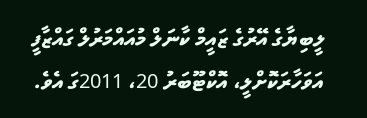ލީބިޔާގެ އޭރުގެ ޒައީމް ކާނަލް މުއައްމަރުލް ގައްޒާފީ އަވަހާރަކޮށްލީ، އޮކްޓޫބަރު 20، 2011ގަ އެވެ.